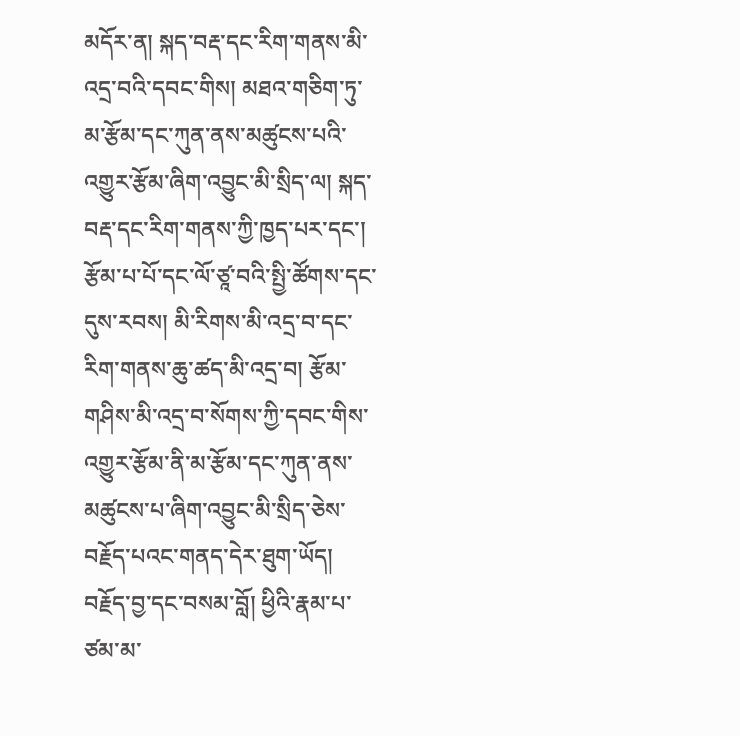མདོར་ན། སྐད་བརྡ་དང་རིག་གནས་མི་འདྲ་བའི་དབང་གིས། མཐའ་གཅིག་ཏུ་མ་རྩོམ་དང་ཀུན་ནས་མཚུངས་པའི་འགྱུར་རྩོམ་ཞིག་འབྱུང་མི་སྲིད་ལ། སྐད་བརྡ་དང་རིག་གནས་ཀྱི་ཁྱད་པར་དང་། རྩོམ་པ་པོ་དང་ལོ་ཙཱ་བའི་སྤྱི་ཚོགས་དང་དུས་རབས། མི་རིགས་མི་འདྲ་བ་དང་རིག་གནས་ཆུ་ཚད་མི་འདྲ་བ། རྩོམ་གཤིས་མི་འདྲ་བ་སོགས་ཀྱི་དབང་གིས་འགྱུར་རྩོམ་ནི་མ་རྩོམ་དང་ཀུན་ནས་མཚུངས་པ་ཞིག་འབྱུང་མི་སྲིད་ཅེས་བརྗོད་པའང་གནད་དེར་ཐུག་ཡོད། བརྗོད་བྱ་དང་བསམ་བློ། ཕྱིའི་རྣམ་པ་ཙམ་མ་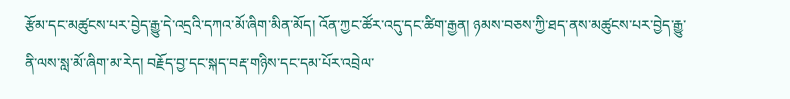རྩོམ་དང་མཚུངས་པར་བྱེད་རྒྱུ་དེ་འདྲའི་དཀའ་མོ་ཞིག་མིན་མོད། འོན་ཀྱང་ཚོར་འདུ་དང་ཚིག་རྒྱན། ཉམས་བཅས་ཀྱི་ཐད་ནས་མཚུངས་པར་བྱེད་རྒྱུ་ནི་ལས་སླ་མོ་ཞིག་མ་རེད། བརྗོད་བྱ་དང་སྐད་བརྡ་གཉིས་དང་དམ་པོར་འབྲེལ་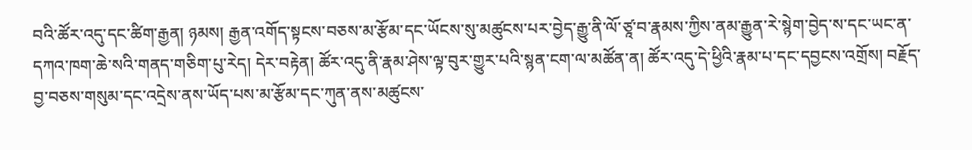བའི་ཚོར་འདུ་དང་ཚིག་རྒྱན། ཉམས། རྒྱན་འགོད་སྟངས་བཅས་མ་རྩོམ་དང་ཡོངས་སུ་མཚུངས་པར་བྱེད་རྒྱུ་ནི་ལོ་ཙཱ་བ་རྣམས་ཀྱིས་ནམ་རྒྱུན་རེ་སྙེག་བྱེད་ས་དང་ཡང་ན་དཀའ་ཁག་ཆེ་སའི་གནད་གཅིག་པུ་རེད། དེར་བརྟེན། ཚོར་འདུ་ནི་རྣམ་ཤེས་ལྟ་བུར་གྱུར་པའི་སྙན་ངག་ལ་མཚོན་ན། ཚོར་འདུ་དེ་ཕྱིའི་རྣམ་པ་དང་དབྱངས་འགྲོས། བརྗོད་བྱ་བཅས་གསུམ་དང་འདྲེས་ནས་ཡོད་པས་མ་རྩོམ་དང་ཀུན་ནས་མཚུངས་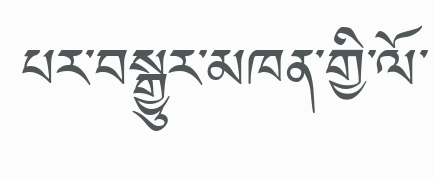པར་བསྒྱུར་མཁན་གྱི་ལོ་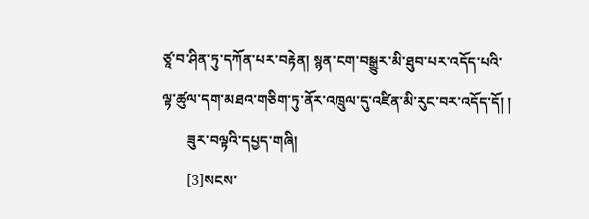ཙཱ་བ་ཤིན་ཏུ་དཀོན་པར་བརྟེན། སྙན་ངག་བསྒྱུར་མི་ཐུབ་པར་འདོད་པའི་ལྟ་ཚུལ་དག་མཐའ་གཅིག་ཏུ་ནོར་འཁྲུལ་དུ་འཛིན་མི་རུང་བར་འདོད་དོ། །
       ཟུར་བལྟའི་དཔྱད་གཞི།
       [3]སངས་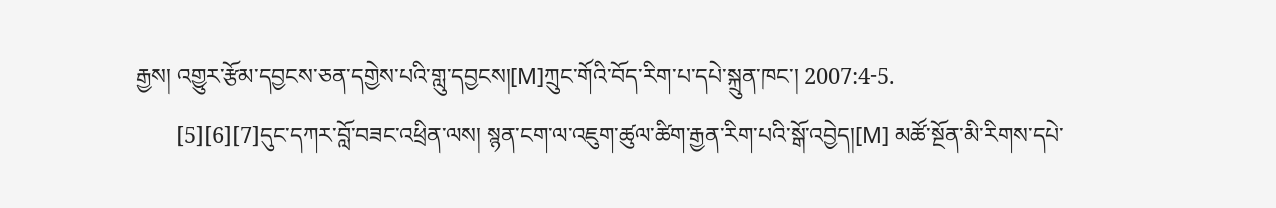རྒྱས། འགྱུར་རྩོམ་དབྱངས་ཅན་དགྱེས་པའི་གླུ་དབྱངས།[M]ཀྲུང་གོའི་བོད་རིག་པ་དཔེ་སྐྲུན་ཁང་། 2007:4-5.
       [5][6][7]དུང་དཀར་བློ་བཟང་འཕྲིན་ལས། སྙན་ངག་ལ་འཇུག་ཚུལ་ཚིག་རྒྱན་རིག་པའི་སྒོ་འབྱེད།[M] མཚོ་སྔོན་མི་རིགས་དཔེ་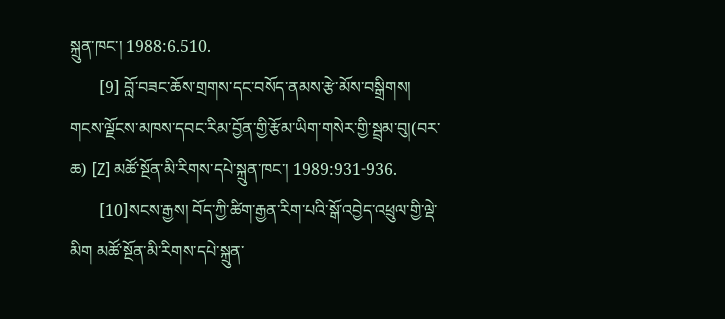སྐྲུན་ཁང་། 1988:6.510.
       [9] བློ་བཟང་ཆོས་གྲགས་དང་བསོད་ནམས་རྩེ་མོས་བསྒྲིགས། གངས་ལྗོངས་མཁས་དབང་རིམ་བྱོན་གྱི་རྩོམ་ཡིག་གསེར་གྱི་སྦྲམ་བུ།(བར་ཆ) [Z] མཚོ་སྔོན་མི་རིགས་དཔེ་སྐྲུན་ཁང་། 1989:931-936.
       [10]སངས་རྒྱས། བོད་ཀྱི་ཚིག་རྒྱན་རིག་པའི་སྒོ་འབྱེད་འཕྲུལ་གྱི་ལྡེ་མིག མཚོ་སྔོན་མི་རིགས་དཔེ་སྐྲུན་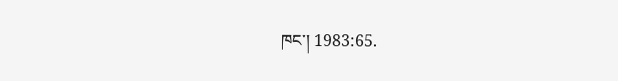ཁང་། 1983:65.